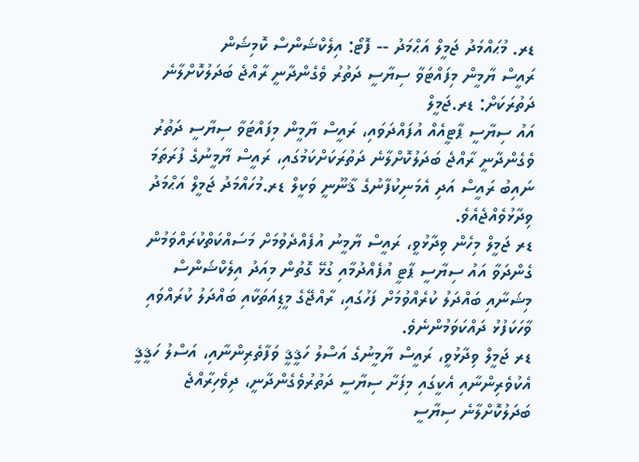ޑރ. މުޙައްމަދު ޖަމީލް އަޙްމަދު -- ފޮޓޯ: އިލެކްޝަންސް ކޮމިޝަން
ރައީސް ޔާމީން މިފައްޓަވާ ސިޔާސީ ދަތުރު ވެގެންދާނީ ރާއްޖެ ބަދަލުކޮށްލާނެ ދަތުރަކަށް: ޑރ.ޖަމީލް
އައު ސިޔާސީ ޕާޓީއެއް އުފައްދަވައި، ރައީސް ޔާމީން މިފައްޓަވާ ސިޔާސީ ދަތުރު ވެގެންދާނީ ރާއްޖެ ބަދަލުކޮށްލާނެ ދަތުރަކަށްކަމުގައި، ރައީސް ޔާމީނުގެ ފުރަތަމަ ނައިބު ރައީސް އަދި އެމަނިކުފާނުގެ ޤާނޫނީ ވަކީލް ޑރ.މުހައްމަދު ޖަމީލް އަޙްމަދު ވިދާޅުވެއްޖެއެވެ.
ޑރ ޖަމީލް މިހެން ވިދާޅުވީ، ރައީސް ޔާމީނު އުފެއްދެވުމަށް މަސައްކަތްކުރައްވަމުން ގެންދަވާ އައު ސިޔާސީ ޕާޓީ އުފެއްދުމާއި ގުޅޭ ގޮތުން މިއަދު އިލެކްޝަންސް މިޝަނާއި ބައްދަލު ކުރެއްވުމަށް ފަހުގައި، ރާއްޖޭގެ މީޑިއަތަކާއި ބައްދަލު ކުރައްވައި ވާހަކަފުޅު ދައްކަވަމުންނެވެ.
ޑރ ޖަމީލް ވިދާޅުވީ، ރައީސް ޔާމީނުގެ އަސްލު ހަޤީޤީ ވަފާތެރިންނާއި، އަސްލު ހަޤީޤީ އެކުވެރިންނާއި އެކީގައި މިފަށާ ސިޔާސީ ދަތުރުވެގެންދާނީ، ދިވެހިރާއްޖެ ބަދަލުކޮށްލާނެ ސިޔާސީ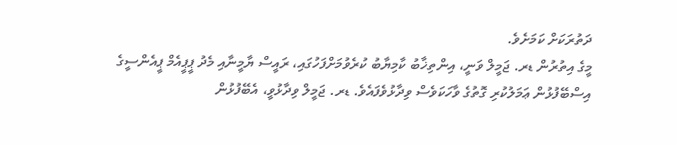ދަތުރަކަށް ކަމަށެވެ.
މީގެ އިތުރުން ޑރ. ޖަމީލް ވަނީ، އިންތިޚާބު ކާމިޔާބު ކުރެވުމަށްފަހުގައި، ރައީސް ޔާމީނާއި މެދު ޕީޕީއެމް ޕީއެންސީގެ އިސްބޭފުޅުން ޢަމަލުކުރި ގޮތުގެ ވާހަކަވެސް ވިދާޅުވެފައެވެ. ޑރ. ޖަމީލް ވިދާޅުވީ، އެބޭފުޅުން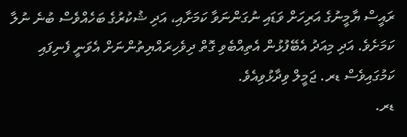ރައީސް ޔާމީނުގެ އަރިހަށް ވަޑައި ނުގަންނަވާ ކަމަށާއި، އަދި ޝުކުރުގެ ބަހެއްވެސް ބުނެ ނުލާ ކަމަށެވެ. އަދި މިއަދު އެބޭފުޅުން އެތިއްބެވި ގޮތް ދިވެހިރައްޔިތުންނަށް އެވަނީ ފެނިފައި ކަމުގައިވެސް ޑރ. ޖަމީލް ވިދާޅުވިއެވެ.
ޑރ.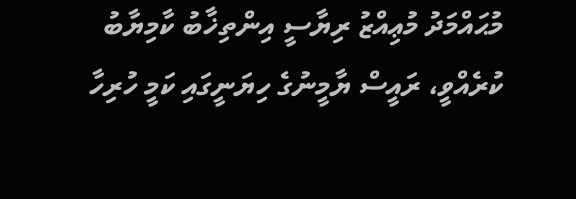މުޙައްމަދު މުޢިއްޒު ރިޔާސީ އިންތިޚާބު ކާމިޔާބު ކުރެއްވީ، ރައީސް ޔާމީނުގެ ހިޔަނީގައި ކަމީ ހުރިހާ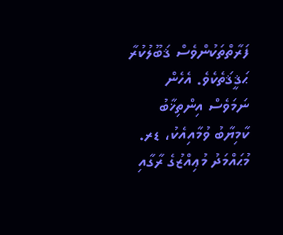ފަރާތްތަކުންވެސް ޤަބޫލުކުރާ ޙަޤީޤަތެކެވެ. އެހެން ނަމަވެސް އިންތިޚާބު ކާމިޔާބު ވުމާއިއެކު، ޑރ. މުޙައްމަދު މުޢިއްޒުގެ ރާގާއި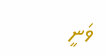ވަނީ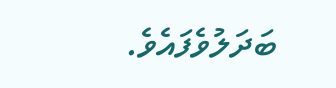ބަދަލުވެފައެވެ.